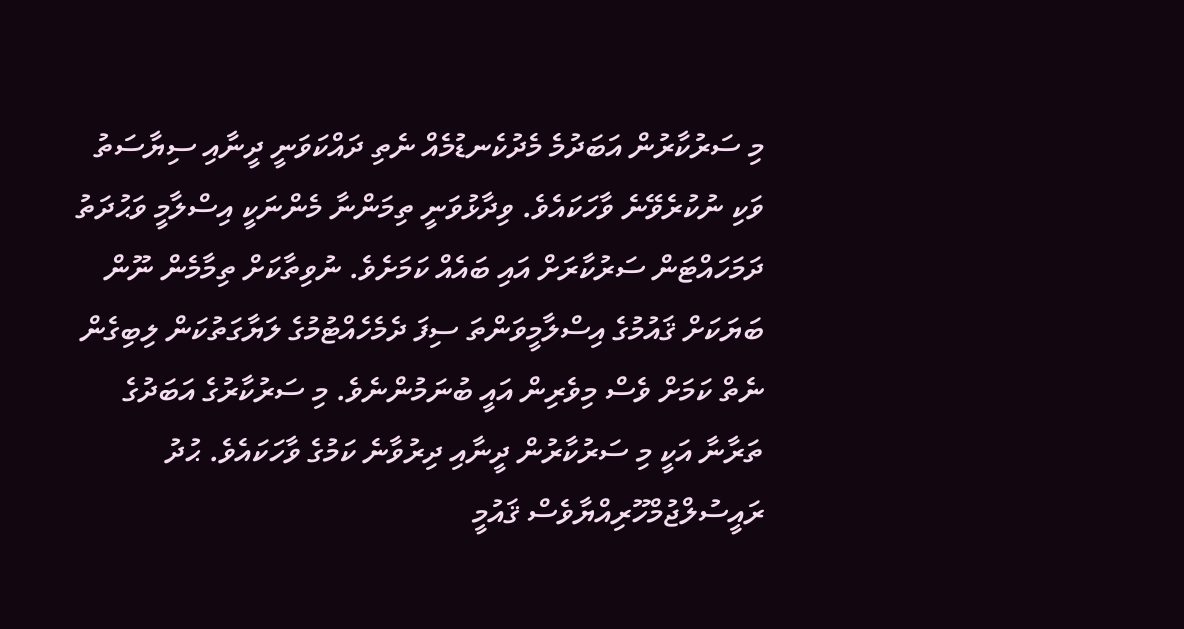މި ސަރުކާރުން އަބަދުމެ މެދުކެނޑުމެއް ނެތި ދައްކަވަނީ ދީނާއި ސިޔާސަތު ވަކި ނުކުރެވޭނެ ވާހަކައެވެ. ވިދާޅުވަނީ ތިމަންނާ މެންނަކީ އިސްލާމީ ވަޙުދަތު ދަމަހައްޓަން ސަރުކާރަށް އައި ބައެއް ކަމަށެވެ. ނުވިތާކަށް ތިމާމެން ނޫން ބަޔަކަށް ޤައުމުގެ އިސްލާމީވަންތަ ސިފަ ދެމެހެއްޓުމުގެ ލަޔާގަތުކަން ލިބިގެން ނެތް ކަމަށް ވެސް މިވެރިން އައީ ބުނަމުންނެވެ. މި ސަރުކާރުގެ އަބަދުގެ ތަރާނާ އަކީ މި ސަރުކާރުން ދީނާއި ދިރުވާނެ ކަމުގެ ވާހަކައެވެ. ޙުދު ރައީސުލްޖުމްހޫރިއްޔާވެސް ޤައުމީ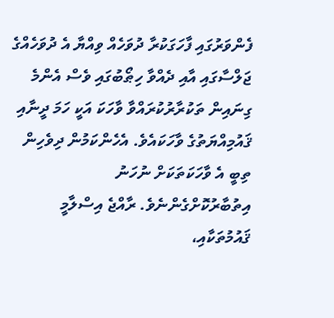ފެންވަރުގައި ފާހަގަކުރާ ދުވަހެއް ވިއްޔާ އެ ދުވަހެއްގެ ޖަލްސާގައި އާއި ދެއްވާ ހިޠޯބުގައި ވެސް އެންމެ ގިނައިން ތަކުރާރުކުރައްވާ ވާހަކަ އަކީ ހަމަ ދީނާއި ޤައުމިއްޔަތުގެ ވާހަކައެވެ. އެހެންކަމުން ދިވެހިން ތިބީ އެ ވާހަކަތަކަށް ނުހަނު އިތުބާރުކޮށްގެންނެވެ. ރާއްޖެ އިސްލާމީ ޤައުމުތަކާއި،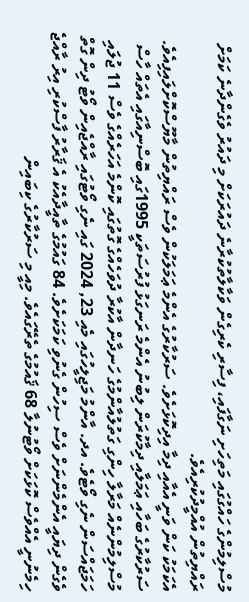މުސްލިމުންގެ ހައްގުގައި މަތިހަށި ނަގާފައި، ފިސާރި ކެރިގެން ވަކާލާތުކުރާނެ ދައުރަކަށް މި ދައުރު ވެގެންދާނެ ކަމަށް ރައްޔިތުން އުއްމީދުކުރިއެވެ.
އެކަމަކު ކަން ވަނީ އެއާއި ދިމާ އިދިކޮޅަށެވެ. ސަރުކާރުގެ އެންމެ ޢަމަލަކުން ވެސް ރައްޔިތުން މާޔޫސްކޮށްލައިފިއެވެ. ސަރުކާރުގެ ބަހާއި ޢަމަލާއި ދިމާކުރަން ލިބުނު އެންމެ ރަނގަޅު ފުރުސަތަކީ 1995ގައި ބޮސްނިއާގައި އެތައް ހާސް މުސްލިމުންނެއް މަރާލާ ހިންގި ގަތުލުއާންމުގެ ހަނދާން އާކުރާ ދުވަހެއްގެ ގޮތުގައި ކޮންމެ އަހަރެއްގެ ވެސް 11 ޖުލައި ހަމަޖައްސަން ނެގި ވޯޓެވެ. އދ. އާންމު މަޖިލީހުގައި މެއި 23, 2024 ގައި ނެގި ވޯޓުގައި ރާއްޖެއިން ވޯޓު ދިން ގޮތް ވެގެން ދިޔައީ އެންމެންނަށް ވެސް ސިހުން ގެނުވި ކަމަކަށެވެ. 84 ގައުމުގެ ތާއީދާއެކު އެ ޤަރާރު ފާސްކުރި އިރު ރާއްޖެ ހިމެނުނީ އެއްވެސް ކޮޅަކަށް ވޯޓުނުލާ 68 ޤައުމުގެ ތެރޭގައެވެ. މިއީ މި ސަރުކާރުގެ ކިބައިން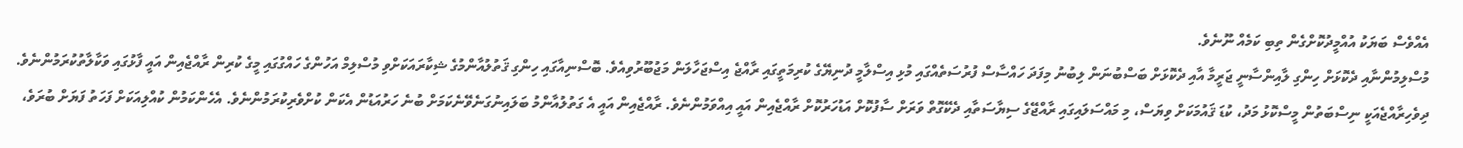އެއްވެސް ބަޔަކު އުއްމީދުކޮށްގެން ތިބި ކަމެއް ނޫނެވެ.
މުސްލިމުންނާއި ދެކޮޅަށް ހިންގި ލާއިންސާނީ ޖަރީމާ އާއި ދެކޮޅަށް ބަސްބުނަން ލިބުނު މިފަދަ ހައްސާސް ފުރުސަތެއްގައި މުޅި އިސްލާމީ ދުނިޔޭގެ ކުރިމަތީގައި ރާއްޖެ އިސްޖަހާލަން މަޖުބޫރުވިއެވެ. ބޮސްނިއާގައި ހިންގި ޤަތުލުއާންމުގެ ޝިކާރައަކަށްވި މުސްލިމް އަހުންގެ ހައްގުގައި މީގެ ކުރިން ރާއްޖެއިން އައީ ފާޅުގައި ވަކާލާތުކުރަމުންނެވެ. ދިވެހިރާއްޖެއަކީ ނިސްބަތުން މީސްކޮޅު މަދު، ކުޑަ ޤައުމަކަށް ވިޔަސް، މި މައްސަލައިގައި ރާއްޖޭގެ ސިޔާސަތާއި ދެކޭގޮތް ވަރަށް ސާފުކޮށް އަޑުހަރުކޮށް ރާއްޖެއިން އައީ އިއްވަމުންނެވެ. ރާއްޖެއިން އައީ އެ ގަތުލުއާންމު ބަލައިނުގަނެވޭނެކަމަށް ބުނެ ހަރުއަޑުން އެކަން ކުށްވެރިކުރަމުންނެވެ. އެހެންކަމުން ކުއްލިއަކަށް ފަހަތު ފަޔަށް ބުރަވެ،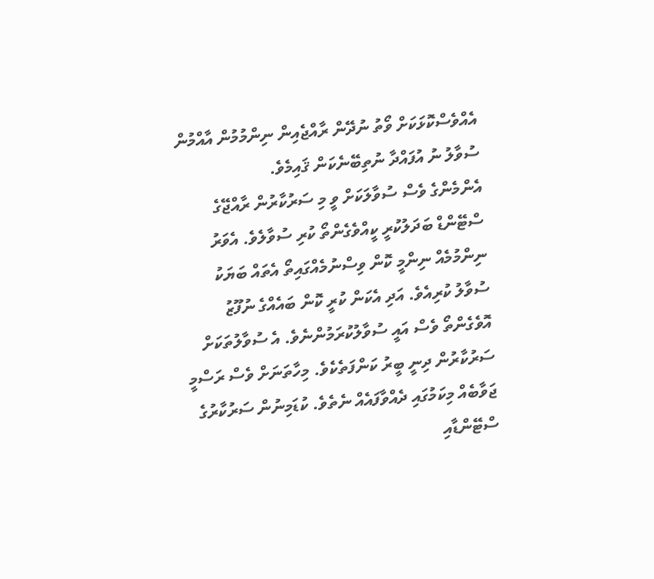އެއްވެސްކޮޅަކަށް ވޯތު ނުދޭން ރާއްޖެއިން ނިންމުމުން އާއްމުން ސުވާލު ނު އުފައްދާ ނުތިބޭނެކަން ޤައިމެވެ.
އެންމެންގެ ވެސް ސުވާލަކަށް ވީ މި ސަރުކާރުން ރާއްޖޭގެ ސްޓޭންޑް ބަދަލުކުރީ ކީއްވެގެންތޯ ކުރި ސުވާލެވެ. އެވަރު ނިންމުމެއް ނިންމީ ކޮން ވިސްނުމެއްގައިތޯ އެތައް ބަޔަކު ސުވާލު ކުރިއެވެ. އަދި އެކަން ކުރީ ކޮން ބައެއްގެ ނުފޫޒު އޮވެގެންތޯ ވެސް އައީ ސުވާލުކުރަމުންނެވެ. އެ ސުވާލުތަކަށް ސަރުކާރުން ދިނީ ބީރު ކަންފަތެކެވެ. މިހާތަނަށް ވެސް ރަސްމީ ޖަވާބެއް މިކަމުގައި ދެއްވާފައެއް ނެތެވެ. ކުޑަމިނުން ސަރުކާރުގެ ސްޓޭންޑާއި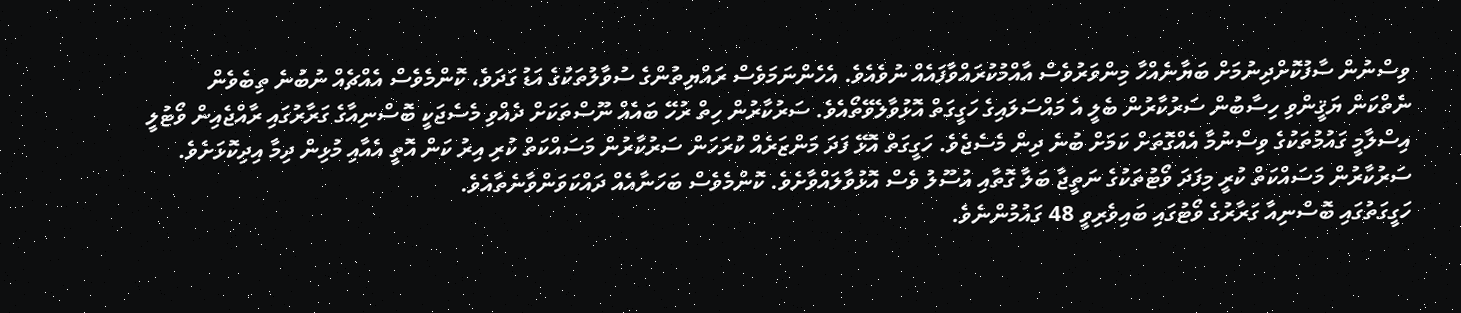ވިސްނުން ސާފުކޮށްދިނުމަށް ބަޔާނެއްހާ މިންވަރުވެސް އާއްމުކުރައްވާފައެއް ނުވެއެވެ. އެހެންނަމަވެސް ރައްޔިތުންގެ ސުވާލުތަކުގެ އަޑު ގަދަވެ، ކޮންމެވެސް އެއްޗެއް ނުބުނެ ތިބެވެން ނެތްކަން ޔަޤީންވި ހިސާބުން ސަރުކާރުން ބެލީ އެ މައްސަލައިގެ ހަގީގަތް އޮޅުވާލެވޭތޯއެވެ. ސަރުކާރުން ހިތް ރުހޭ ބައެއް ނޫސްތަކަށް ދެއްވި މެސެޖަކީ ބޮސްނިއާގެ ގަރާރުގައި ރާއްޖެއިން ވޯޓުލީ އިސްލާމީ ގައުމުތަކުގެ ވިސްނުމާ އެއްގޮތަށް ކަމަށް ބުނެ ދިން މެސެޖެވެ. ހަގީގަތް އޮޅޭ ފަދަ މަންޒަރެއް ކުރަހަން ސަރުކާރުން މަސައްކަތް ކުރި އިރު ކަން އޮތީ އެއާއި މުޅިން ދިމާ އިދިކޮޅަށެވެ. ސަރުކާރުން މަސައްކަތް ކުރީ މިފަދަ ވޯޓުތަކުގެ ނަތީޖާ ބަލާ ގޮތާއި އުސޫލު ވެސް އޮޅުވާލައްވާށެވެ. ކޮންމެވެސް ބަހަނާއެއް ދައްކަވަންވާނެތާއެވެ.
ހަގީގަތުގައި ބޮސްނިއާ ގަރާރުގެ ވޯޓުގައި ބައިވެރިވީ 48 ގައުމުންނެވެ.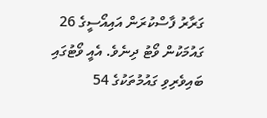ގަރާރު ފާސްކުރަން އައިއޯސީގެ 26 ގައުމަކުން ވޯޓު ދިނެވެ. އެއީ ވޯޓުގައި ބައިވެރިވި ގައުމުތަކުގެ 54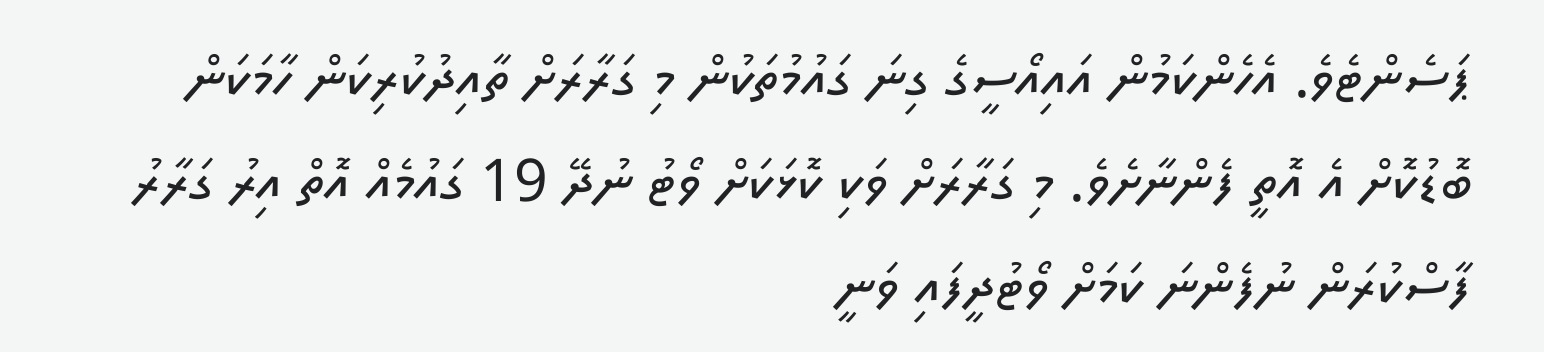ޕަސެންޓެވެ. އެހެންކަމުން އައިއޯސީގެ ގިނަ ގައުމުތަކުން މި ގަރާރަށް ތާއިދުކުރިކަން ހާމަކަން ބޮޑުކޮށް އެ އޮތީ ފެންނާށެވެ. މި ގަރާރަށް ވަކި ކޮޅަކަށް ވޯޓު ނުދޭ 19 ގައުމެއް އޮތް އިރު ގަރާރު ފާސްކުރަން ނުފެންނަ ކަމަށް ވޯޓުދީފައި ވަނީ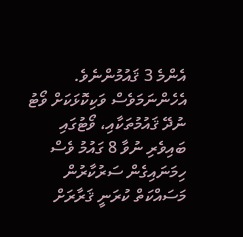އެންމެ 3 ޤައުމުންނެވެ. އެހެންނަމަވެސް ވަކިކޮޅަކަށް ވޯޓު ނުދޭ ޤައުމުތަކާއި، ވޯޓުގައި ބައިވެރި ނުވާ 8 ގައުމު ވެސް ހިމަނައިގެން ސަރުކާރުން މަސައްކަތް ކުރަނީ ޤަރާރަށް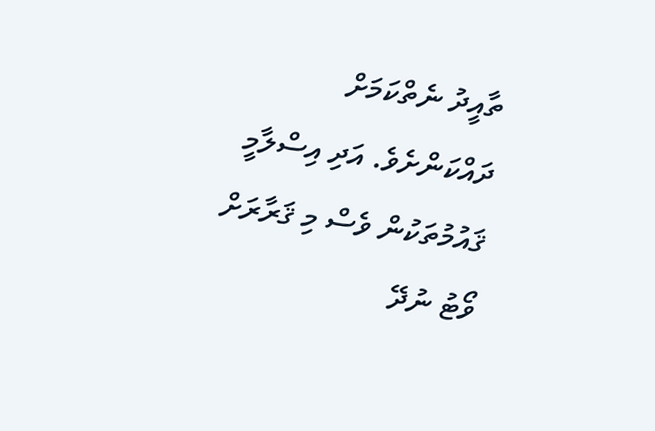ތާއީދު ނެތްކަމަށް ދައްކަންށެވެ. އަދި އިސްލާމީ ޤައުމުތަކުން ވެސް މި ޤަރާރަށް ވޯޓު ނުދޭ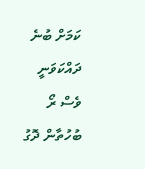ކަމަށް ބުނެ ދައްކަވަނީ ވެސް ރޯ ބުހުތާން ދޮގު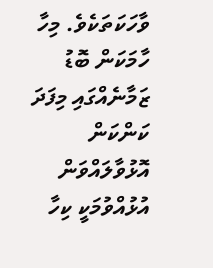ވާހަކަތަކެވެ. މިހާ ހާމަކަން ބޮޑު ޒަމާނެއްގައި މިފަދަ ކަންކަން އޮޅުވާލައްވަން އުޅުއްވުމަކީ ކިހާ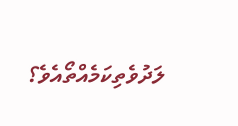ލަދުވެތިކަމެއްތޯއެވެ؟